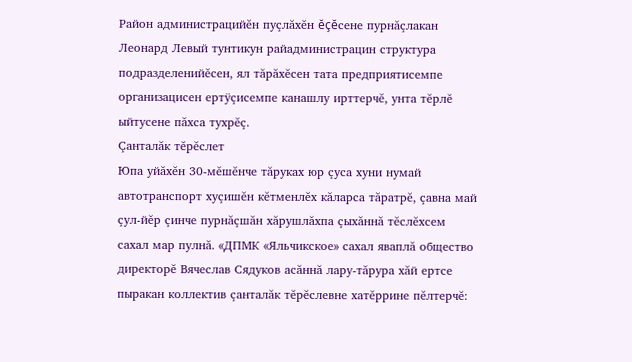Район администрацийĕн пуçлăхĕн ĕçĕсене пурнăçлакан Леонард Левый тунтикун райадминистрацин структура подразделенийĕсен, ял тăрăхĕсен тата предприятисемпе организацисен ертÿçисемпе канашлу ирттерчĕ, унта тĕрлĕ ыйтусене пăхса тухрĕç.
Çанталăк тĕрĕслет
Юпа уйăхĕн 30-мĕшĕнче тăруках юр çуса хуни нумай автотранспорт хуçишĕн кĕтменлĕх кăларса тăратрĕ, çавна май çул-йĕр çинче пурнăçшăн хăрушлăхпа çыхăннă тĕслĕхсем сахал мар пулнă. «ДПМК «Яльчикское» сахал яваплă общество директорĕ Вячеслав Сядуков асăннă лару-тăрура хăй ертсе пыракан коллектив çанталăк тĕрĕслевне хатĕррине пĕлтерчĕ: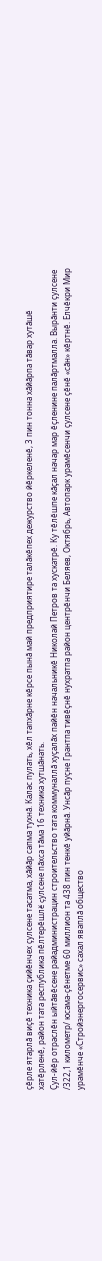çĕрле ятарлă виçĕ техника çийĕнчех çулсене тасатма, хăйăр сапма тухнă. Калас пулать, хĕл тапхăрне кĕрсе пынă май предприятире талăкĕпех дежурство йĕркеленĕ, 3 пин тонна хăйăрпа тăвар хутăшĕ хатĕрленĕ, район тата республика пĕлтерĕшлĕ çулсене пăхса тăма 16 техника хутшăнать.
Çул-йĕр отраслĕн ыйтăвĕсене райадминистрацин строительство тата коммуналлă хуçалăх пайĕн начальникĕ Николай Петров та хускатрĕ. Ку тĕлĕшпе кăçал начар мар ĕçленине палăртмалла. Вырăнти çулсене /322,1 километр/ юсама-çĕнетме 60 миллион та 438 пин тенкĕ уйăрнă. Унсăр пуçне Грантпа тивĕçнĕ нухратпа район центрĕнчи Беляев, Октябрь, Автопарк урамĕсенчи çулсене çĕнĕ «сăн» кĕртнĕ. Елчĕкри Мир урамĕнче «Стройэнергосервис» сахал яваплă общество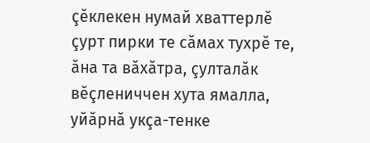çĕклекен нумай хваттерлĕ çурт пирки те сăмах тухрĕ те, ăна та вăхăтра, çулталăк вĕçлениччен хута ямалла, уйăрнă укçа-тенке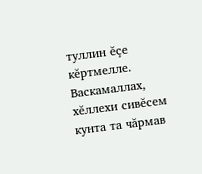туллин ĕçе кĕртмелле. Васкамаллах, хĕллехи сивĕсем кунта та чăрмав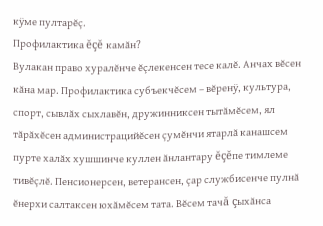кÿме пултарĕç.
Профилактика ĕçĕ камăн?
Вулакан право хуралĕнче ĕçлекенсен тесе калĕ. Анчах вĕсен кăна мар. Профилактика субъекчĕсем – вĕренÿ, культура, спорт, сывлăх сыхлавĕн, дружинниксен тытăмĕсем, ял тăрăхĕсен администрацийĕсен çумĕнчи ятарлă канашсем пурте халăх хушшинче куллен ăнлантару ĕçĕпе тимлеме тивĕçлĕ. Пенсионерсен, ветерансен, çар службисенче пулнă ĕнерхи салтаксен юхăмĕсем тата. Вĕсем тачă çыхăнса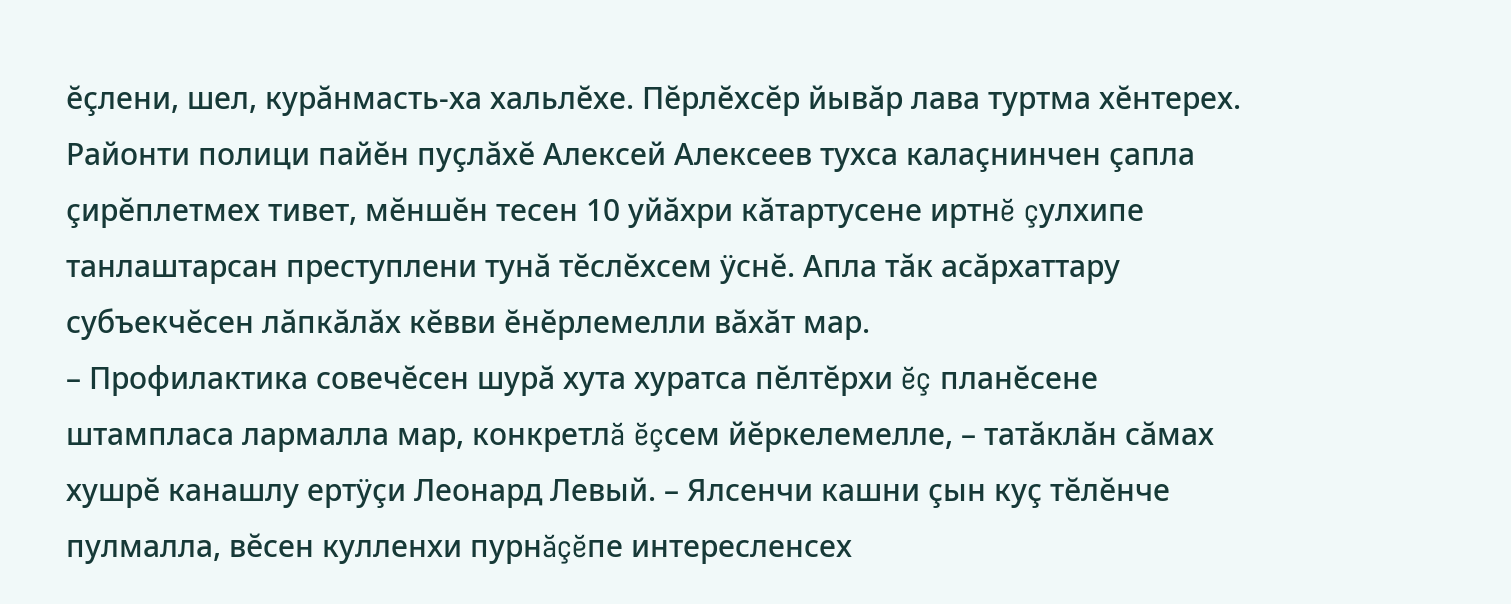ĕçлени, шел, курăнмасть-ха хальлĕхе. Пĕрлĕхсĕр йывăр лава туртма хĕнтерех.
Районти полици пайĕн пуçлăхĕ Алексей Алексеев тухса калаçнинчен çапла çирĕплетмех тивет, мĕншĕн тесен 10 уйăхри кăтартусене иртнĕ çулхипе танлаштарсан преступлени тунă тĕслĕхсем ÿснĕ. Апла тăк асăрхаттару субъекчĕсен лăпкăлăх кĕвви ĕнĕрлемелли вăхăт мар.
– Профилактика совечĕсен шурă хута хуратса пĕлтĕрхи ĕç планĕсене штампласа лармалла мар, конкретлă ĕçсем йĕркелемелле, – татăклăн сăмах хушрĕ канашлу ертÿçи Леонард Левый. – Ялсенчи кашни çын куç тĕлĕнче пулмалла, вĕсен кулленхи пурнăçĕпе интересленсех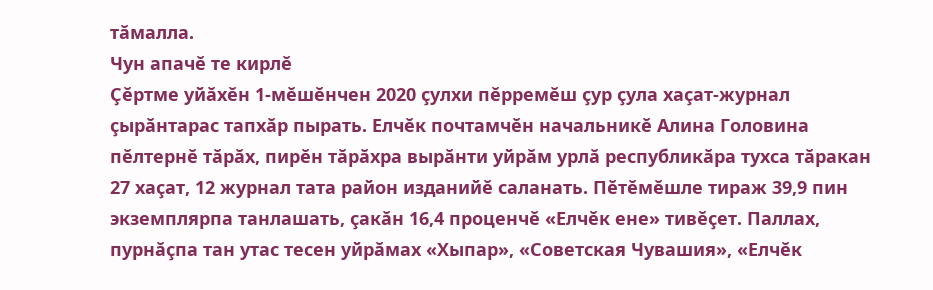тăмалла.
Чун апачĕ те кирлĕ
Çĕртме уйăхĕн 1-мĕшĕнчен 2020 çулхи пĕрремĕш çур çула хаçат-журнал çырăнтарас тапхăр пырать. Елчĕк почтамчĕн начальникĕ Алина Головина пĕлтернĕ тăрăх, пирĕн тăрăхра вырăнти уйрăм урлă республикăра тухса тăракан 27 хаçат, 12 журнал тата район изданийĕ саланать. Пĕтĕмĕшле тираж 39,9 пин экземплярпа танлашать, çакăн 16,4 проценчĕ «Елчĕк ене» тивĕçет. Паллах, пурнăçпа тан утас тесен уйрăмах «Хыпар», «Советская Чувашия», «Елчĕк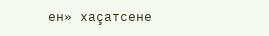ен» хаçатсене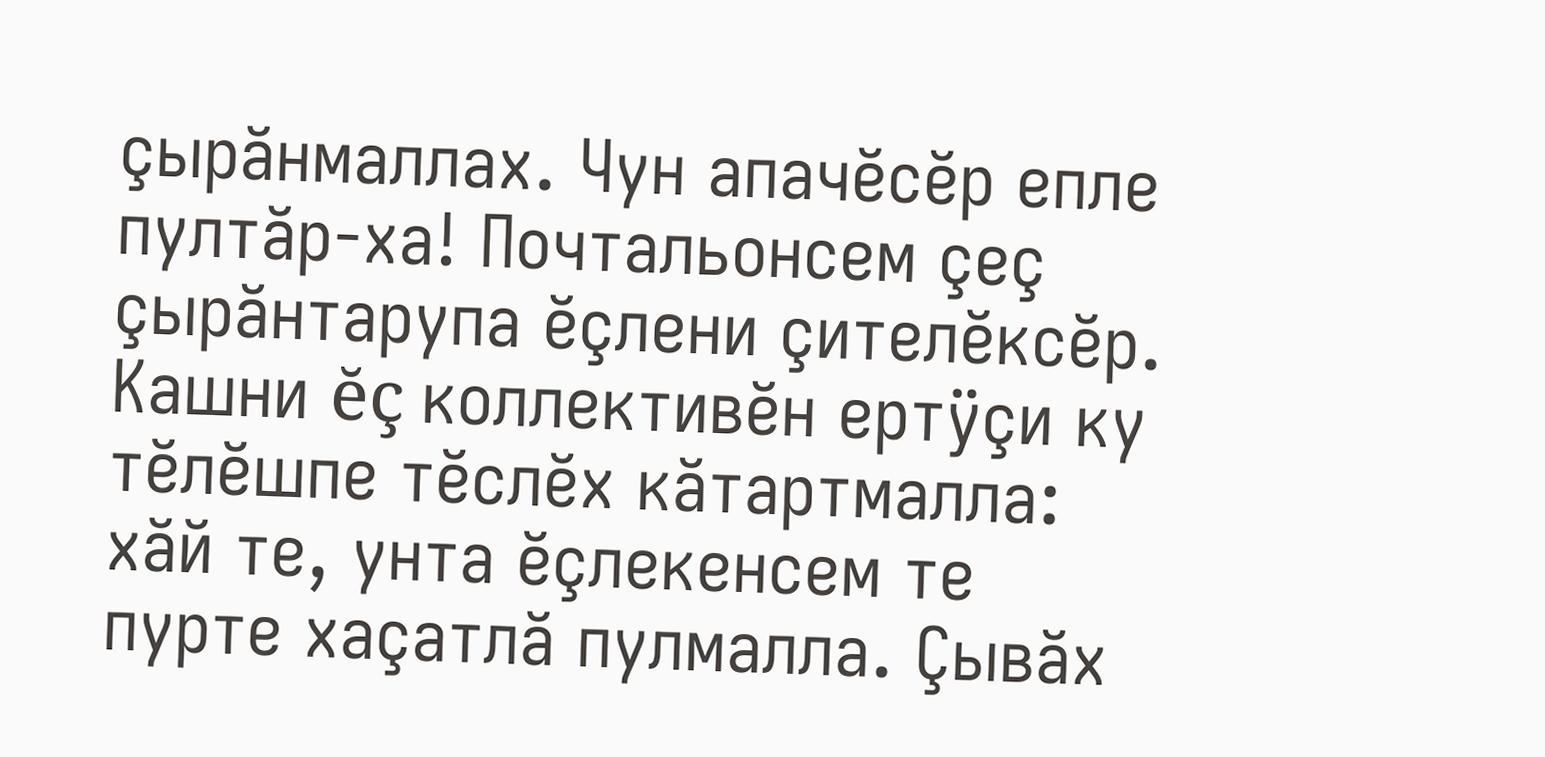çырăнмаллах. Чун апачĕсĕр епле пултăр-ха! Почтальонсем çеç çырăнтарупа ĕçлени çителĕксĕр. Кашни ĕç коллективĕн ертÿçи ку тĕлĕшпе тĕслĕх кăтартмалла: хăй те, унта ĕçлекенсем те пурте хаçатлă пулмалла. Çывăх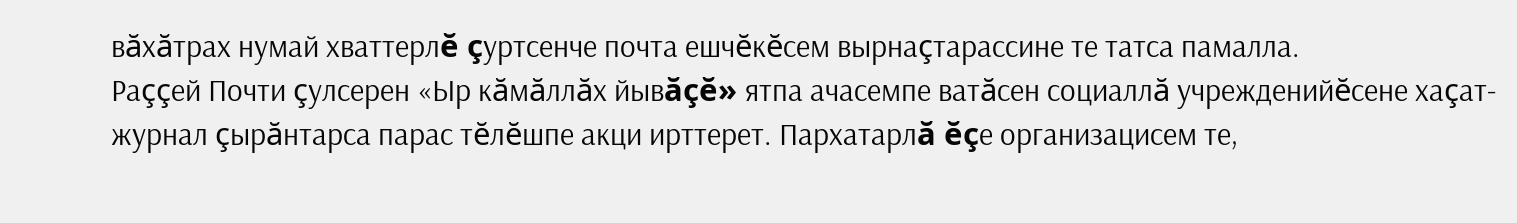вăхăтрах нумай хваттерлĕ çуртсенче почта ешчĕкĕсем вырнаçтарассине те татса памалла.
Раççей Почти çулсерен «Ыр кăмăллăх йывăçĕ» ятпа ачасемпе ватăсен социаллă учрежденийĕсене хаçат-журнал çырăнтарса парас тĕлĕшпе акци ирттерет. Пархатарлă ĕçе организацисем те,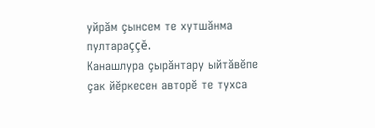уйрăм çынсем те хутшăнма пултараççĕ.
Канашлура çырăнтару ыйтăвĕпе çак йĕркесен авторĕ те тухса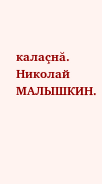калаçнă.
Николай МАЛЫШКИН.